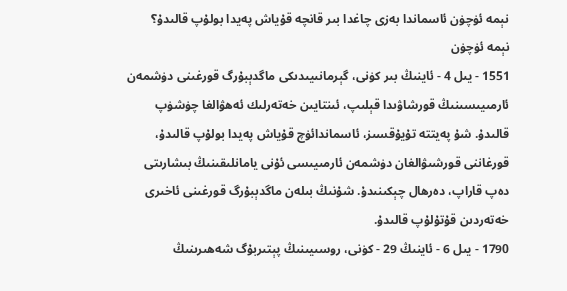نېمە ئۈچۈن ئاسماندا بەزى چاغدا بىر قانچە قۇياش پەيدا بولۇپ قالىدۇ؟
نېمە ئۈچۈن
1551 - يىل 4 - ئاينىڭ بىر كۈنى، گېرمانىيىدىكى ماگدېبۇرگ قورغىنى دۈشمەن ئارمىيىسىنىڭ قورشاۋىدا قېلىپ، ئىنتايىن خەتەرلىك ئەھۋالغا چۈشۈپ قالىدۇ. شۇ پەيتتە تۇيۇقسىز، ئاسماندائۈچ قۇياش پەيدا بولۇپ قالىدۇ، قورغاننى قورشىۋالغان دۈشمەن ئارمىيىسى ئۇنى يامانلىقىنىڭ بىشارىتى دەپ قاراپ، دەرھال چېكىنىدۇ. شۇنىڭ بىلەن ماگدېبۇرگ قورغىنى ئاخىرى خەتەردىن قۇتۇلۇپ قالىدۇ.
1790 - يىل 6 - ئاينىڭ 29 - كۈنى، روسىيىنىڭ پېتىربۇگ شەھىرىنىڭ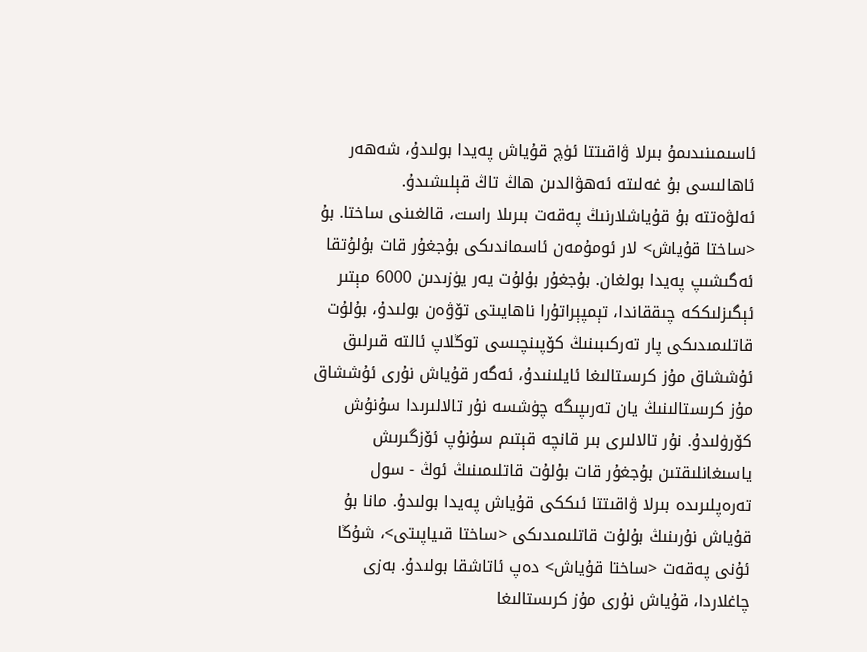ئاسىمىنىدىمۇ بىرلا ۋاقىتتا ئۈچ قۇياش پەيدا بولىدۇ، شەھەر ئاھالىسى بۇ غەلىتە ئەھۋالدىن ھاڭ تاڭ قېلىشىدۇ.
ئەلۋەتتە بۇ قۇياشلارنىڭ پەقەت بىرىلا راست، قالغىنى ساختا. بۇ <ساختا قۇياش> لار ئومۇمەن ئاسماندىكى بۇجغۇر قات بۇلۇتقا ئەگىشىپ پەيدا بولغان. بۇجغۇر بۇلۇت يەر يۈزىدىن 6000 مېتىر ئېگىزلىككە چىققاندا، تېمپېراتۇرا ناھايىتى تۆۋەن بولىدۇ، بۇلۇت قاتلىمىدىكى پار تەركىبىنىڭ كۆپىنچىسى توڭلاپ ئالتە قىرلىق ئۇششاق مۇز كرىستالىغا ئايلىنىدۇ، ئەگەر قۇياش نۇرى ئۇششاق مۇز كرىستالىنىڭ يان تەرىپىگە چۈشسە نۇر تالالىرىدا سۇنۇش كۆرۈلىدۇ. نۇر تالالىرى بىر قانچە قېتىم سۇنۇپ ئۆزگىرىش ياسىغانلىقتىن بۇجغۇر قات بۇلۇت قاتلىمىنىڭ ئوڭ - سول تەرەپلىرىدە بىرلا ۋاقىتتا ئىككى قۇياش پەيدا بولىدۇ. مانا بۇ قۇياش نۇرىنىڭ بۇلۇت قاتلىمىدىكى <ساختا قىياپىتى>، شۇڭا ئۇنى پەقەت <ساختا قۇياش> دەپ ئاتاشقا بولىدۇ. بەزى چاغلاردا، قۇياش نۇرى مۇز كرىستالىغا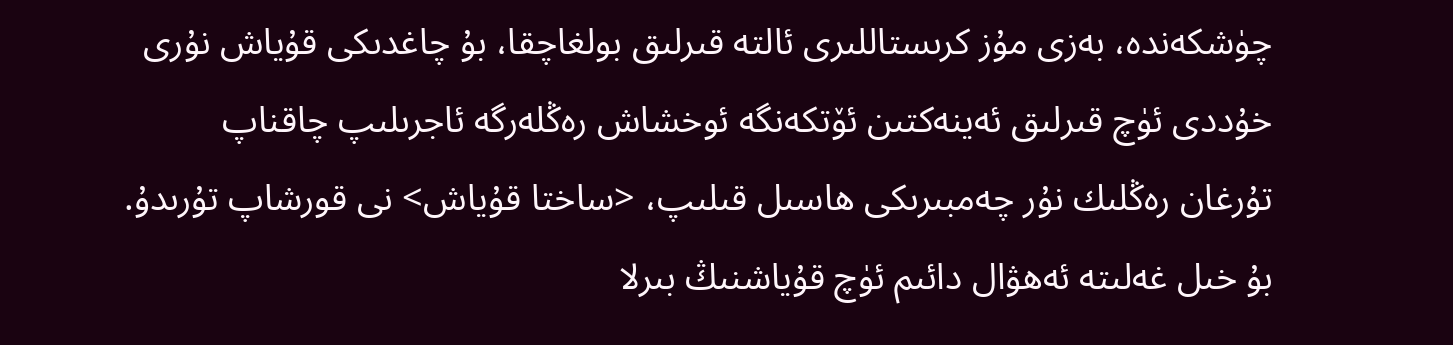چۈشكەندە، بەزى مۇز كرىستاللىرى ئالتە قىرلىق بولغاچقا، بۇ چاغدىكى قۇياش نۇرى خۇددى ئۈچ قىرلىق ئەينەكتىن ئۆتكەنگە ئوخشاش رەڭلەرگە ئاجرىلىپ چاقناپ تۇرغان رەڭلىك نۇر چەمبىرىكى ھاسىل قىلىپ، <ساختا قۇياش> نى قورشاپ تۇرىدۇ. بۇ خىل غەلىتە ئەھۋال دائىم ئۈچ قۇياشنىڭ بىرلا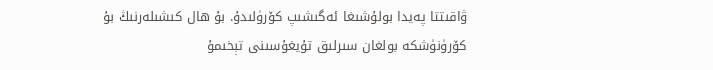ۋاقىتتا پەيدا بولۇشىغا ئەگىشىپ كۆرۈلىدۇ. بۇ ھال كىشىلەرنىڭ بۇ كۆرۈنۈشكە بولغان سىرلىق تۇيغۇسىنى تېخىمۇ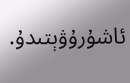ئاشۇرۇۋېتىدۇ.